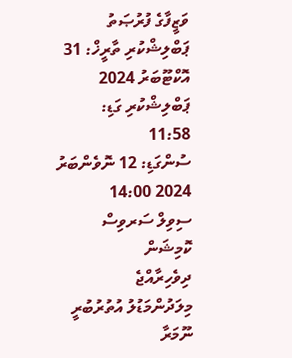ވަޒީފާގެ ފުރުޞަތު
ޕަބްލިޝްކުރި ތާރީޚް: 31 އޮކްޓޫބަރު 2024
ޕަބްލިޝްކުރި ގަޑި: 11:58
ސުންގަޑި: 12 ނޮވެންބަރު 2024 14:00
ސިވިލް ސަރވިސް ކޮމިޝަން
ދިވެހިރާއްޖެ
މިލަދުންމަޑުލު އުތުރުބުރީ ނޫމަރާ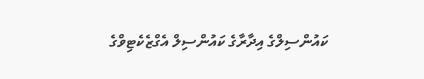ކައުންސިލްގެ އިދާރާގެ ކައުންސިލް އެގްޒެކެޓިވްގެ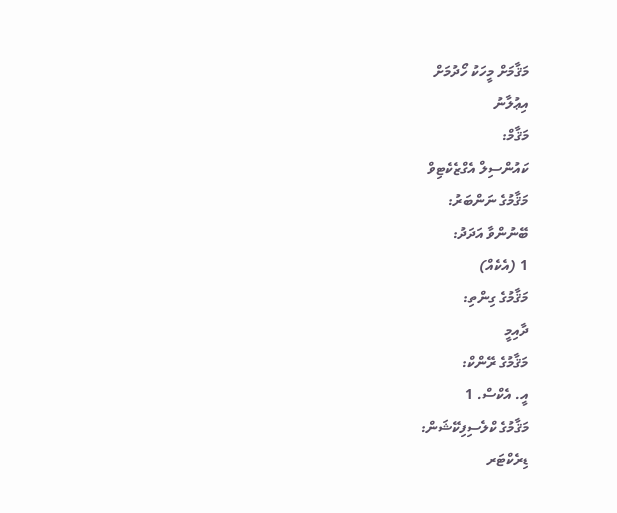މަޤާމަށް މީހަކު ހޯދުމަށް
އިޢުލާނު
މަޤާމް:
ކައުންސިލް އެގްޒެކެޓިވް
މަޤާމުގެ ނަންބަރު:
ބޭނުންވާ އަދަދު:
1 (އެކެއް)
މަޤާމުގެ ގިންތި:
ދާއިމީ
މަޤާމުގެ ރޭންކް:
އީ. އެކްސް. 1
މަޤާމުގެ ކްލެސިފިކޭޝަން:
ޑިރެކްޓަރ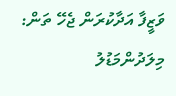ވަޒީފާ އަދާކުރަން ޖެހޭ ތަން:
މިލަދުންމަޑުލު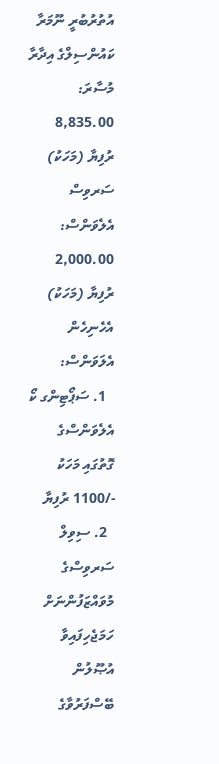އުތުރުބުރީ ނޫމަރާ ކައުންސިލްގެ އިދާރާ
މުސާރަ:
8,835.00 ރުފިޔާ (މަހަކު)
ސަރވިސް އެލެވަންސް:
2,000.00 ރުފިޔާ (މަހަކު)
އެހެނިހެން އެލަވަންސް:
  1. ސަޕޯޓިންގ ކޯ އެލެވަންސްގެ ގޮތުގައި މަހަކު -/1100 ރުފިޔާ
  2. ސިވިލް ސަރވިސްގެ މުވައްޒަފުންނަށް ހަމަޖެހިފައިވާ އުޞޫލުން ބޭސްފަރުވާގެ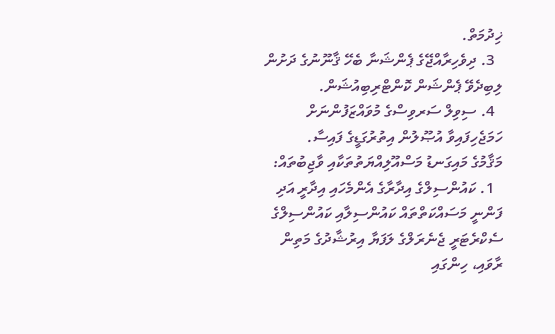ޚިދުމަތް.
  3. ދިވެހިރާއްޖޭގެ ޕެންޝަނާ ބެހޭ ޤާނޫނުގެ ދަށުން ލިބިދެވޭ ޕެންޝަން ކޮންޓްރިބިއުޝަން.
  4. ސިވިލް ސަރވިސްގެ މުވައްޒަފުންނަށް ހަމަޖެހިފައިވާ އުޞޫލުން އިތުރުގަޑީގެ ފައިސާ.
މަޤާމުގެ މައިގަނޑު މަސްއޫލިއްޔަތުތަކާއި ވާޖިބުތައް:
  1. ކައުންސިލްގެ އިދާރާގެ އެންމެހައި އިދާރީ އަދި ފަންނީ މަސައްކަތްތައް ކައުންސިލާއި ކައުންސިލްގެ ސެކްރެޓަރީ ޖެނެރަލްގެ ލަފަޔާ އިރުޝާދުގެ މަތިން ރާވައި، ހިންގައި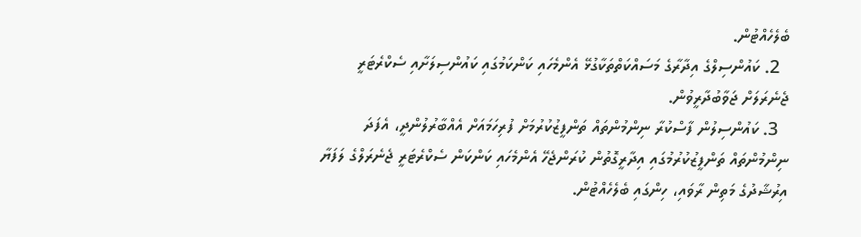ބެލެހެއްޓުން.
  2. ކައުންސިލްގެ އިދާރާގެ މަސައްކަތްތަކާގުޅޭ އެންމެހައި ކަންކަމުގައި ކައުންސިލަށާއި ސެކްރެޓަރީ ޖެނެރަލަށް ޖަވާބުދާރީވުން.
  3. ކައުންސިލުން ފާސްކުރާ ނިންމުންތައް ތަންފީޒުކުރުމަށް ފުރިހަމައަށް އެއްބާރުލުންދީ، އެފަދަ ނިންމުންތައް ތަންފީޒުކުރުމުގައި އިދާރީގޮތުން ކުރަންޖެހޭ އެންމެހައި ކަންކަން ސެކްރެޓަރީ ޖެނެރަލްގެ ލަފަޔާ އިރުޝާދުގެ މަތިން ރާވައި، ހިންގައި ބެލެހެއްޓުން.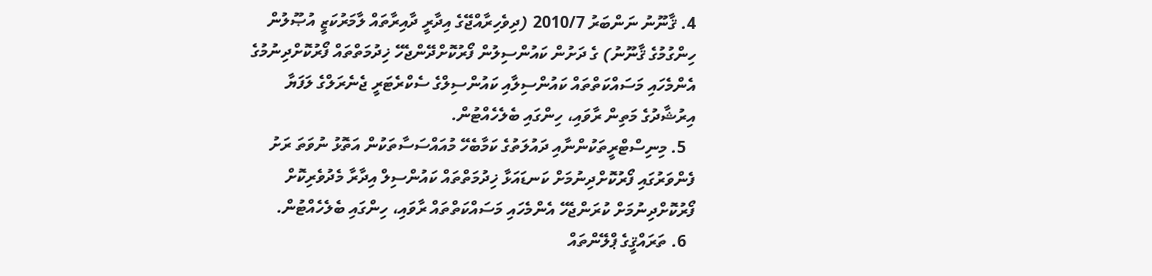4. ޤާނޫނު ނަންބަރު 2010/7 (ދިވެހިރާއްޖޭގެ އިދާރީ ދާއިރާތައް ލާމަރުކަޒީ އުޞޫލުން ހިންގުމުގެ ޤާނޫނު) ގެ ދަށުން ކައުންސިލުން ފޯރުކޮށްދޭންޖެހޭ ޚިދުމަތްތައް ފޯރުކޮށްދިނުމުގެ އެންމެހައި މަސައްކަތްތައް ކައުންސިލާއި ކައުންސިލްގެ ސެކްރެޓަރީ ޖެނެރަލްގެ ލަފަޔާ އިރުޝާދުގެ މަތިން ރާވައި، ހިންގައި ބެލެހެއްޓުން.
  5. މިނިސްޓްރީތަކުންނާއި ދައުލަތުގެ ކަމާބެހޭ މުއައްސަސާތަކުން އަތޮޅު ނުވަތަ ރަށު ފެންވަރުގައި ފޯރުކޮށްދިނުމަށް ކަނޑައަޅާ ޚިދުމަތްތައް ކައުންސިލް އިދާރާ މެދުވެރިކޮށް ފޯރުކޮށްދިނުމަށް ކުރަންޖެހޭ އެންމެހައި މަސައްކަތްތައް ރާވައި، ހިންގައި ބެލެހެއްޓުން.
  6. ތަރައްޤީގެ ޕްލޭންތައް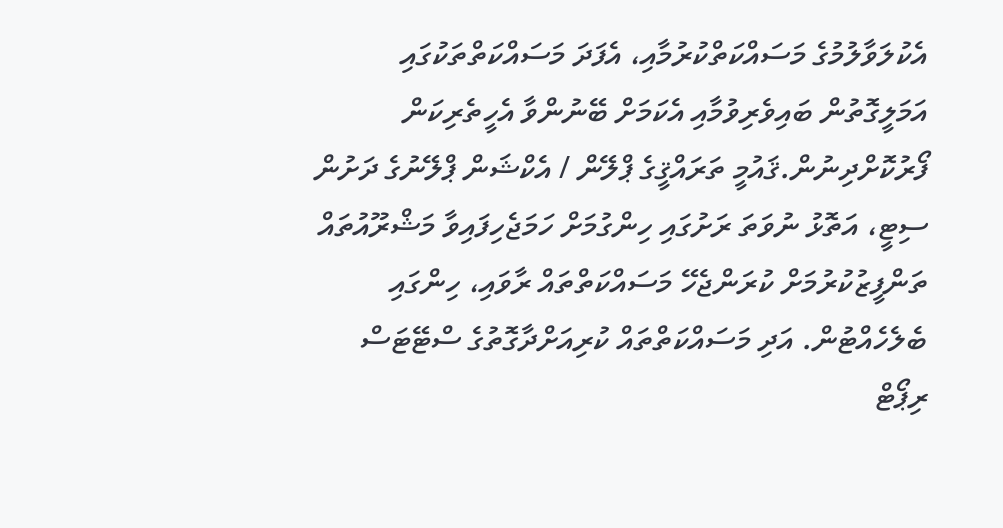އެކުލަވާލުމުގެ މަސައްކަތްކުރުމާއި، އެފަދަ މަސައްކަތްތަކުގައި އަމަލީގޮތުން ބައިވެރިވުމާއި އެކަމަށް ބޭނުންވާ އެހީތެރިކަން ފޯރުކޮށްދިނުން.ޤައުމީ ތަރައްޤީގެ ޕްލޭން / އެކްޝަން ޕްލޭނުގެ ދަށުން ސިޓީ، އަތޮޅު ނުވަތަ ރަށުގައި ހިންގުމަށް ހަމަޖެހިފައިވާ މަޝްރޫއުތައް ތަންފީޒުކުރުމަށް ކުރަންޖެހޭ މަސައްކަތްތައް ރާވައި، ހިންގައި ބެލެހެއްޓުން. އަދި މަސައްކަތްތައް ކުރިއަށްދާގޮތުގެ ސްޓޭޓަސް ރިޕޯޓް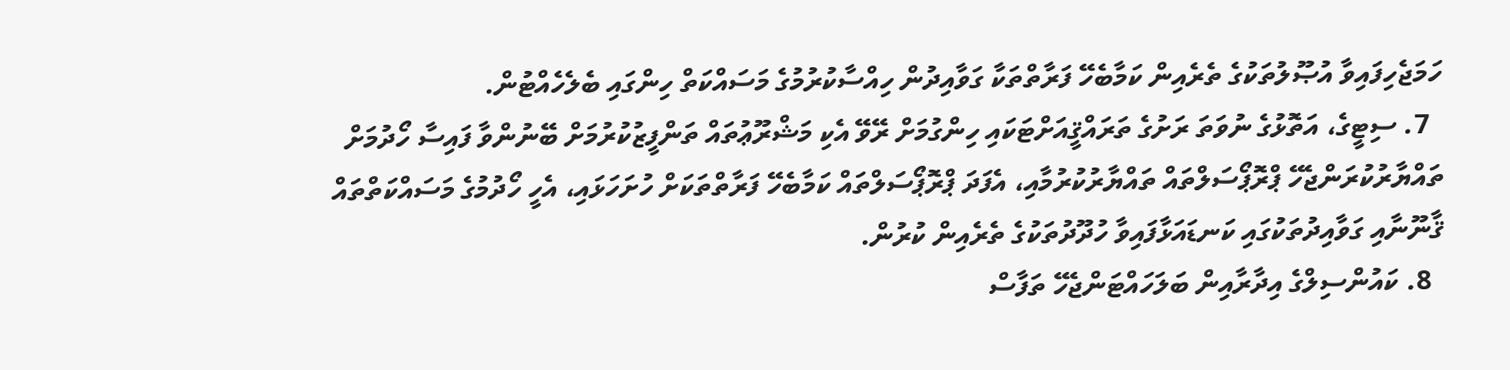ހަމަޖެހިފައިވާ އުޞޫލުތަކުގެ ތެރެއިން ކަމާބެހޭ ފަރާތްތަކާ ގަވާއިދުން ހިއްސާކުރުމުގެ މަސައްކަތް ހިންގައި ބެލެހެއްޓުން.
  7. ސިޓީގެ، އަތޮޅުގެ ނުވަތަ ރަށުގެ ތަރައްޤީއަށްޓަކައި ހިންގުމަށް ރޭވޭ އެކި މަޝްރޫޢުތައް ތަންފީޒުކުރުމަށް ބޭނުންވާ ފައިސާ ހޯދުމަށް ތައްޔާރުކުރަންޖެހޭ ޕްރޮޕޯސަލްތައް ތައްޔާރުކުރުމާއި، އެފަދަ ޕްރޮޕޯސަލްތައް ކަމާބެހޭ ފަރާތްތަކަށް ހުށަހަޅައި، އެހީ ހޯދުމުގެ މަސައްކަތްތައް ޤާނޫނާއި ގަވާއިދުތަކުގައި ކަނޑައަޅާފައިވާ ހުދޫދުތަކުގެ ތެރެއިން ކުރުން.
  8. ކައުންސިލްގެ އިދާރާއިން ބަލަހައްޓަންޖެހޭ ތަފާސް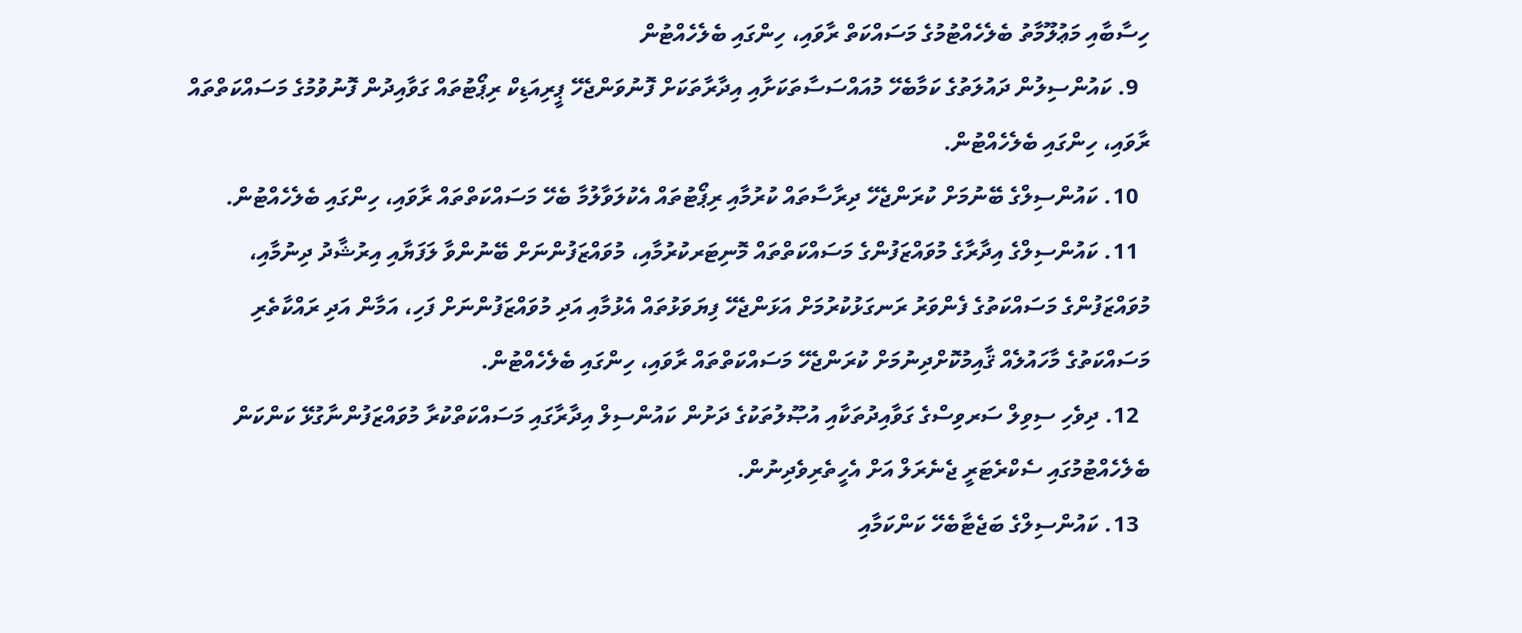ހިސާބާއި މަޢުލޫމާތު ބެލެހެއްޓުމުގެ މަސައްކަތް ރާވައި، ހިންގައި ބެލެހެއްޓުން
  9. ކައުންސިލުން ދައުލަތުގެ ކަމާބެހޭ މުއައްސަސާތަކަށާއި އިދާރާތަކަށް ފޮނުވަންޖެހޭ ޕީރިއަޑިކް ރިޕޯޓުތައް ގަވާއިދުން ފޮނުވުމުގެ މަސައްކަތްތައް ރާވައި، ހިންގައި ބެލެހެއްޓުން.
  10. ކައުންސިލްގެ ބޭނުމަށް ކުރަންޖެހޭ ދިރާސާތައް ކުރުމާއި ރިޕޯޓުތައް އެކުލަވާލުމާ ބެހޭ މަސައްކަތްތައް ރާވައި، ހިންގައި ބެލެހެއްޓުން.
  11. ކައުންސިލްގެ އިދާރާގެ މުވައްޒަފުންގެ މަސައްކަތްތައް މޮނިޓަރކުރުމާއި، މުވައްޒަފުންނަށް ބޭނުންވާ ލަފަޔާއި އިރުޝާދު ދިނުމާއި، މުވައްޒަފުންގެ މަސައްކަތުގެ ފެންވަރު ރަނގަޅުކުރުމަށް އަޅަންޖެހޭ ފިޔަވަޅުތައް އެޅުމާއި އަދި މުވައްޒަފުންނަށް ފަހި، އަމާން އަދި ރައްކާތެރި މަސައްކަތުގެ މާހައުލެއް ޤާއިމުކޮށްދިނުމަށް ކުރަންޖެހޭ މަސައްކަތްތައް ރާވައި، ހިންގައި ބެލެހެއްޓުން.
  12. ދިވެހި ސިވިލް ސަރވިސްގެ ގަވާއިދުތަކާއި އުޞޫލުތަކުގެ ދަށުން ކައުންސިލް އިދާރާގައި މަސައްކަތްކުރާ މުވައްޒަފުންނާގުޅޭ ކަންކަން ބެލެހެއްޓުމުގައި ސެކްރެޓަރީ ޖެނެރަލް އަށް އެހީތެރިވެދިނުން.
  13. ކައުންސިލްގެ ބަޖެޓާބެހޭ ކަންކަމާއި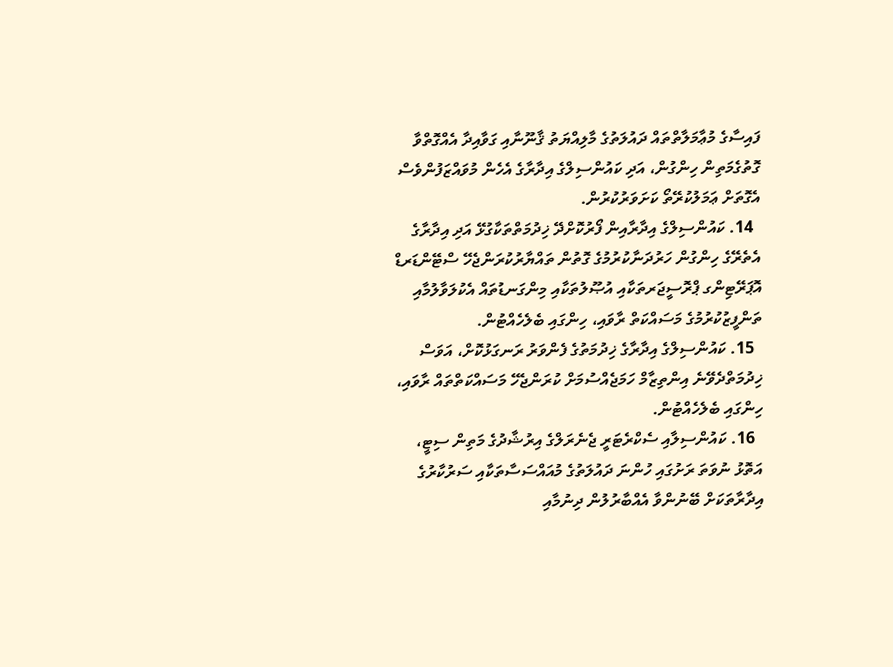ފައިސާގެ މުޢާމަލާތްތައް ދައުލަތުގެ މާލިއްޔަތު ޤާނޫނާއި ގަވާއިދާ އެއްގޮތްވާ ގޮތުގެމަތިން ހިންގުން، އަދި ކައުންސިލްގެ އިދާރާގެ އެހެން މުވައްޒަފުންވެސް އެގޮތަށް ޢަމަލުކުރޭތޯ ކަށަވަރުކުރުން.
  14. ކައުންސިލްގެ އިދާރާއިން ފޯރުކޮށްދޭ ޚިދުމަތްތަކާގުޅޭ އަދި އިދާރާގެ އެތެރޭގެ ހިންގުން ހަރުދަނާކުރުމުގެ ގޮތުން ތައްޔާރުކުރަންޖެހޭ ސްޓޭންޑަރޑް އޮޕަރޭޓިންގ ޕްރޮސީޖަރތަކާއި އުޞޫލުތަކާއި މިންގަނޑުތައް އެކުލަވާލުމާއި ތަންފީޒުކުރުމުގެ މަސައްކަތް ރާވައި، ހިންގައި ބެލެހެއްޓުން.
  15. ކައުންސިލްގެ އިދާރާގެ ޚިދުމަތުގެ ފެންވަރު ރަނގަޅުކޮށް، އަވަސް ޚިދުމަތްދެވޭނެ އިންތިޒާމް ހަމަޖެއްސުމަށް ކުރަންޖެހޭ މަސައްކަތްތައް ރާވައި، ހިންގައި ބެލެހެއްޓުން.
  16. ކައުންސިލާއި ސެކްރެޓަރީ ޖެނެރަލްގެ އިރުޝާދުގެ މަތިން ސިޓީ، އަތޮޅު ނުވަތަ ރަށުގައި ހުންނަ ދައުލަތުގެ މުއައްސަސާތަކާއި ސަރުކާރުގެ އިދާރާތަކަށް ބޭނުންވާ އެއްބާރުލުން ދިނުމާއި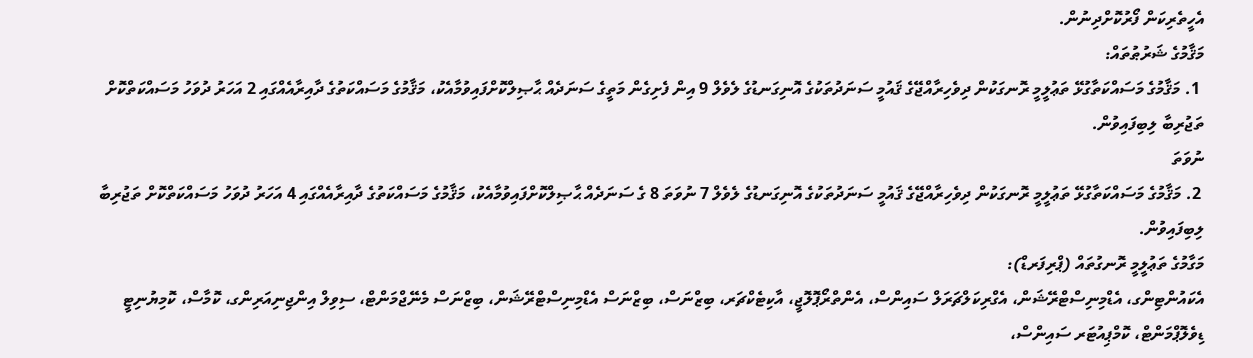އެހީތެރިކަން ފޯރުކޮށްދިނުން.
މަޤާމުގެ ޝަރުޠުތައް:
 1. މަޤާމުގެ މަސައްކަތާގުޅޭ ތަޢުލީމީ ރޮނގަކުން ދިވެހިރާއްޖޭގެ ޤައުމީ ސަނަދުތަކުގެ އޮނިގަނޑުގެ ލެވެލް 9 އިން ފެށިގެން މަތީގެ ސަނަދެއް ޙާޞިލްކޮށްފައިވުމާއެކު، މަޤާމުގެ މަސައްކަތުގެ ދާއިރާއެއްގައި 2 އަހަރު ދުވަހު މަސައްކަތްކޮށް ތަޖުރިބާ ލިބިފައިވުން.
ނުވަތަ
 2. މަޤާމުގެ މަސައްކަތާގުޅޭ ތަޢުލީމީ ރޮނގަކުން ދިވެހިރާއްޖޭގެ ޤައުމީ ސަނަދުތަކުގެ އޮނިގަނޑުގެ ލެވެލް 7 ނުވަތަ 8 ގެ ސަނަދެއް ޙާޞިލްކޮށްފައިވުމާއެކު، މަޤާމުގެ މަސައްކަތުގެ ދާއިރާއެއްގައި 4 އަހަރު ދުވަހު މަސައްކަތްކޮށް ތަޖުރިބާ ލިބިފައިވުން.
މަގާމުގެ ތަޢުލީމީ ރޮނގުތައް (ޕްރިފަރޑް):
އެކައުންޓިންގ، އެޑްމިނިސްޓްރޭޝަން، އެގްރިކަލްޗަރަލް ސައިންސް، އެންތްރޯޕޮލޮޖީ، އާކިޓެކްޗަރ، ބިޒްނަސް، ބިޒްނަސް އެޑްމިނިސްޓްރޭޝަން، ބިޒްނަސް މެނޭޖްމަންޓް، ސިވިލް އިންޖިނިއަރިންގ، ކޮމާސް، ކޮމިޔުނިޓީ ޑިވެލޮޕްމަންޓް، ކޮމްޕިއުޓަރ ސައިންސް،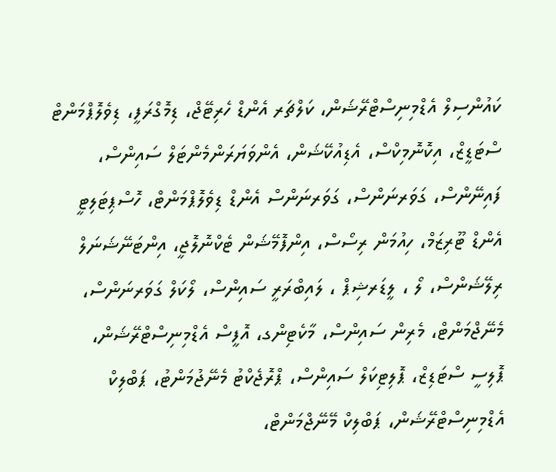ކައުންސިލް އެޑްމިނިސްޓްރޭޝަން، ކަލްޗަރ އެންޑް ހެރިޓޭޖް، ޑިމޮގްރަފީ، ޑިވެލޮޕްމަންޓް ސްޓަޑީޒް، އިކޮނޮމިކްސް، އެޑިއުކޭޝަން، އެންވަޔަރަންމެންޓަލް ސައިންސް، ފައިނޭންސް، ގަވަރނަންސް، ގަވަރނަންސް އެންޑް ޑިވެލޮޕްމަންޓް، ހޮސްޕިޓަލިޓީ އެންޑް ޓޫރިޒަމް، ހިއުމަން ރިސޯސް، އިންފޮމޭޝަން ޓެކްނޮލޮޖީ، އިންޓަނޭޝަނަލް ރިލޭޝަންސް، ލޯ ، ލީޑަރޝިޕް ، ލައިބްރަރީ ސައިންސް، ލޯކަލް ގަވަރނަންސް، މެނޭޖްމަންޓް، މެރިން ސައިންސް، މާކެޓިންގ، އޮފީސް އެޑްމިނިސްޓްރޭޝަން، ޕޮލިސީ ސްޓަޑިޒް، ޕޮލިޓިކަލް ސައިންސް، ޕްރޮޖެކްޓު މެނޭޖުމަންޓު، ޕަބްލިކް އެޑްމިނިސްޓްރޭޝަން، ޕަބްލިކް މޭނޭޖްމަންޓް،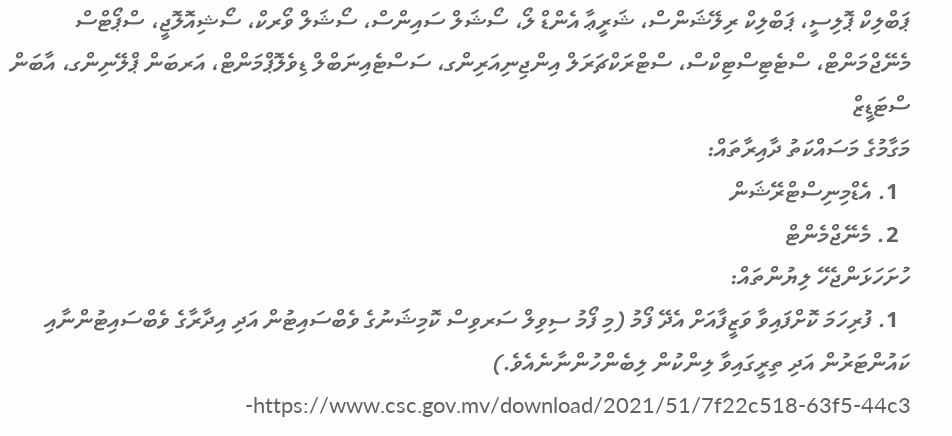ޕަބްލިކް ޕޮލިސީ، ޕަބްލިކް ރިލޭޝަންސް، ޝަރީޢާ އެންޑް ލޯ، ސޯޝަލް ސައިންސް، ސޯޝަލް ވޯރކް، ސޯޝިއޮލޮޖީ، ސްޕޯޓްސް މެނޭޖްމަންޓް، ސްޓެޓިސްޓިކްސް، ސްޓްރަކްޗަރަލް އިންޖިނިއަރިންގ، ސަސްޓެއިނަބްލް ޑިވެލޮޕްމަންޓް، އަރބަން ޕްލޭނިންގ، އާބަން ސްޓަޑީޒް
މަގާމުގެ މަސައްކަތު ދާއިރާތައް:
  1. އެޑްމިނިސްޓްރޭޝަން
  2. މެނޭޖްމެންޓް
ހުށަހަޅަންޖެހޭ ލިޔުންތައް:
  1. ފުރިހަމަ ކޮށްފައިވާ ވަޒީފާއަށް އެދޭ ފޯމު (މި ފޯމު ސިވިލް ސަރވިސް ކޮމިޝަނުގެ ވެބްސައިޓުން އަދި އިދާރާގެ ވެބްސައިޓުންނާއި ކައުންޓަރުން އަދި ތިރީގައިވާ ލިންކުން ލިބެންހުންނާނެއެވެ.)   https://www.csc.gov.mv/download/2021/51/7f22c518-63f5-44c3-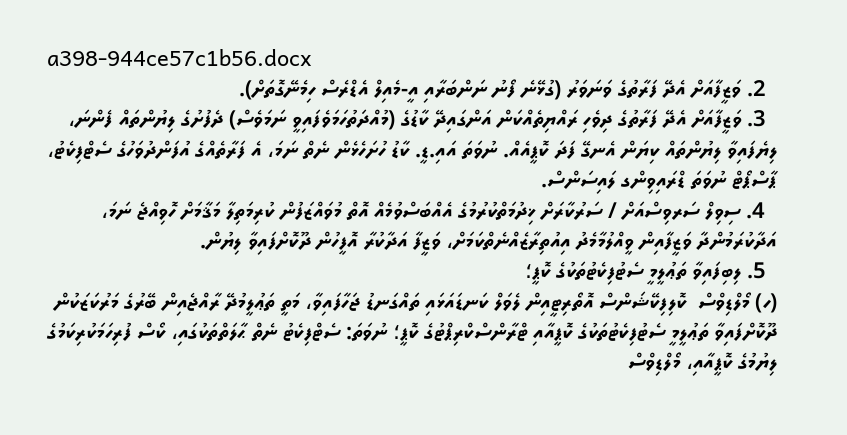a398-944ce57c1b56.docx
  2. ވަޒީފާއަށް އެދޭ ފަރާތުގެ ވަނަވަރު (ގުޅޭނެ ފޯނު ނަންބަރާއި އީ-މެއިލް އެޑްރެސް ހިމެނޭގޮތަށް).
  3. ވަޒީފާއަށް އެދޭ ފަރާތުގެ ދިވެހި ރައްޔިތެއްކަން އަންގައިދޭ ކާޑުގެ (މުއްދަތުހަމަވެފައިވީ ނަމަވެސް) ދެފުށުގެ ލިޔުންތައް ފެންނަ، ލިޔެފައިވާ ލިޔުންތައް ކިޔަން އެނގޭ ފަދަ ކޮޕީއެއް. ނުވަތަ އައި.ޑީ. ކާޑު ހުށަހެޅެން ނެތް ނަމަ، އެ ފަރާތެއްގެ އުފަންދުވަހުގެ ސެޓްފިކެޓު، ޕާސްޕޯޓް ނުވަތަ ޑްރައިވިންގ ލައިސަންސް.
  4. ސިވިލް ސަރވިސްއަށް / ސަރުކާރަށް ޚިދުމަތްކުރުމުގެ އެއްބަސްވުމެއް އޮތް މުވައްޒަފުން ކުރިމަތިލާ މަޤާމަށް ހޮވިއްޖެ ނަމަ، އަދާކުރަމުންދާ ވަޒީފާއިން ވީއްލުމާމެދު އިއުތިރާޒެއްނެތްކަމަށް، ވަޒީފާ އަދާކުރާ އޮފީހުން ދޫކޮށްފައިވާ ލިޔުން.
  5. ލިބިފައިވާ ތަޢުލީމީ ސެޓުފިކެޓުތަކުގެ ކޮޕީ؛
(ހ) މޯލްޑިވްސް  ކޮލިފިކޭޝަންސް އޮތޯރިޓީއިން ލެވަލް ކަނޑައަޅައި ތައްގަނޑު ޖަހާފައިވާ، މަތީ ތަޢުލީމުދޭ ރާއްޖެއިން ބޭރުގެ މަރުކަޒަކުން ދޫކޮށްފައިވާ ތަޢުލީމީ ސެޓުފިކެޓުތަކުގެ ކޮޕީއާއި ޓްރާންސްކްރިޕްޓުގެ ކޮޕީ؛ ނުވަތަ: ސެޓްފިކެޓު ނެތް ޙާލަތްތަކުގައި، ކޯސް ފުރިހަމަކުރިކަމުގެ ލިޔުމުގެ ކޮޕީއާއި، މޯލްޑިވްސް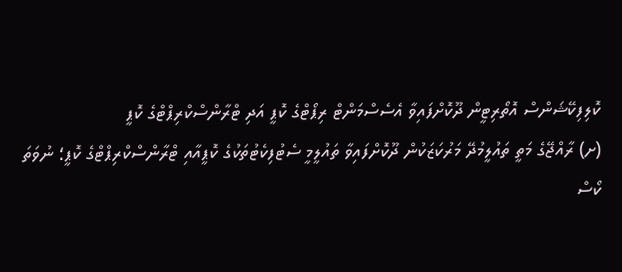ކޮލިފިކޭޝަންސް އޮތޯރިޓީން ދޫކޮށްފައިވާ އެސެސްމަންޓް ރިޕޯޓްގެ ކޮޕީ އަދި ޓްރާންސްކްރިޕްޓްގެ ކޮޕީ
(ށ) ރާއްޖޭގެ މަތީ ތައުލީމުދޭ މަރުކަޒަކުން ދޫކޮށްފައިވާ ތައުލީމީ ސެޓުފިކެޓުތަކުގެ ކޮޕީއާއި ޓްރާންސްކްރިޕްޓްގެ ކޮޕީ؛ ނުވަތަ ކޯސް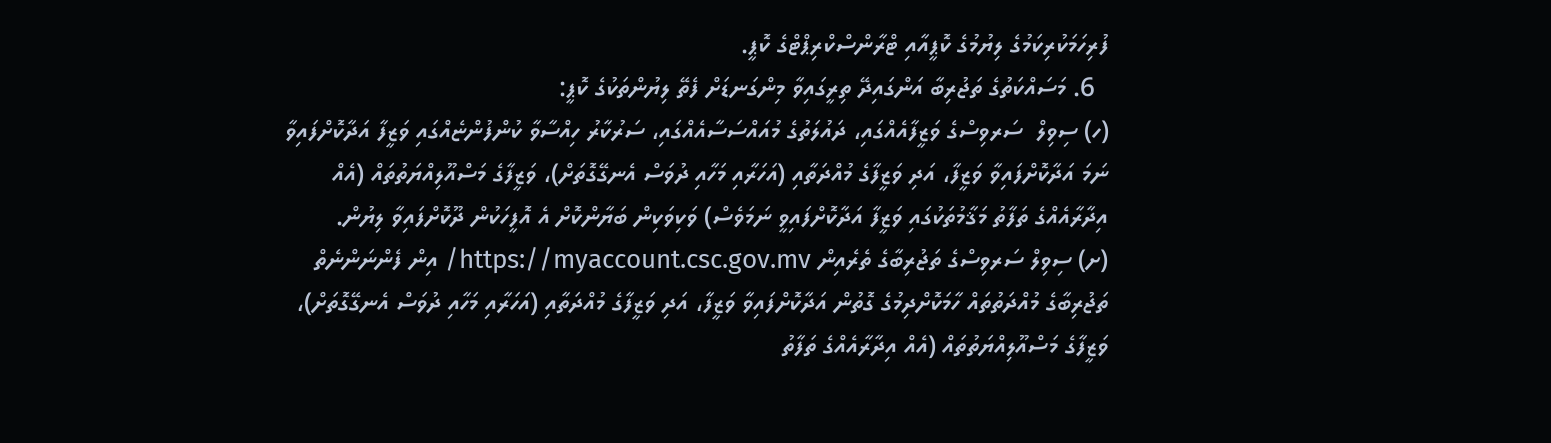ފުރިހަމަކުރިކަމުގެ ލިޔުމުގެ ކޮޕީއާއި ޓްރާންސްކްރިޕްޓްގެ ކޮޕީ.
  6. މަސައްކަތުގެ ތަޖުރިބާ އަންގައިދޭ ތިރީގައިވާ މިންގަނޑަށް ފެތޭ ލިޔުންތަކުގެ ކޮޕީ:
(ހ) ސިވިލް  ސަރވިސްގެ ވަޒީފާއެއްގައި، ދައުލަތުގެ މުއައްސަސާއެއްގައި، ސަރުކާރު ހިއްސާވާ ކުންފުންޏެއްގައި ވަޒީފާ އަދާކޮށްފައިވާ ނަމަ އަދާކޮށްފައިވާ ވަޒީފާ، އަދި ވަޒީފާގެ މުއްދަތާއި (އަހަރާއި މަހާއި ދުވަސް އެނގޭގޮތަށް)، ވަޒީފާގެ މަސްއޫލިއްޔަތުތައް (އެއް އިދާރާއެއްގެ ތަފާތު މަޤާމުތަކުގައި ވަޒީފާ އަދާކޮށްފައިވީ ނަމަވެސް) ވަކިވަކިން ބަޔާންކޮށް އެ އޮފީހަކުން ދޫކޮށްފައިވާ ލިޔުން.
(ށ) ސިވިލް ސަރވިސްގެ ތަޖުރިބާގެ ތެރެއިން https://myaccount.csc.gov.mv/ އިން ފެންނަންނެތް ތަޖުރިބާގެ މުއްދަތުތައް ހާމަކޮށްދިމުގެ ގޮތުން އަދާކޮށްފައިވާ ވަޒީފާ، އަދި ވަޒީފާގެ މުއްދަތާއި (އަހަރާއި މަހާއި ދުވަސް އެނގޭގޮތަށް)، ވަޒީފާގެ މަސްއޫލިއްޔަތުތައް (އެއް އިދާރާއެއްގެ ތަފާތު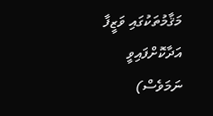މަޤާމުތަކުގައި ވަޒީފާ އަދާކޮށްފައިވީ ނަމަވެސް)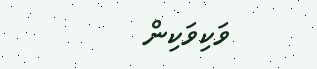ވަކިވަކިން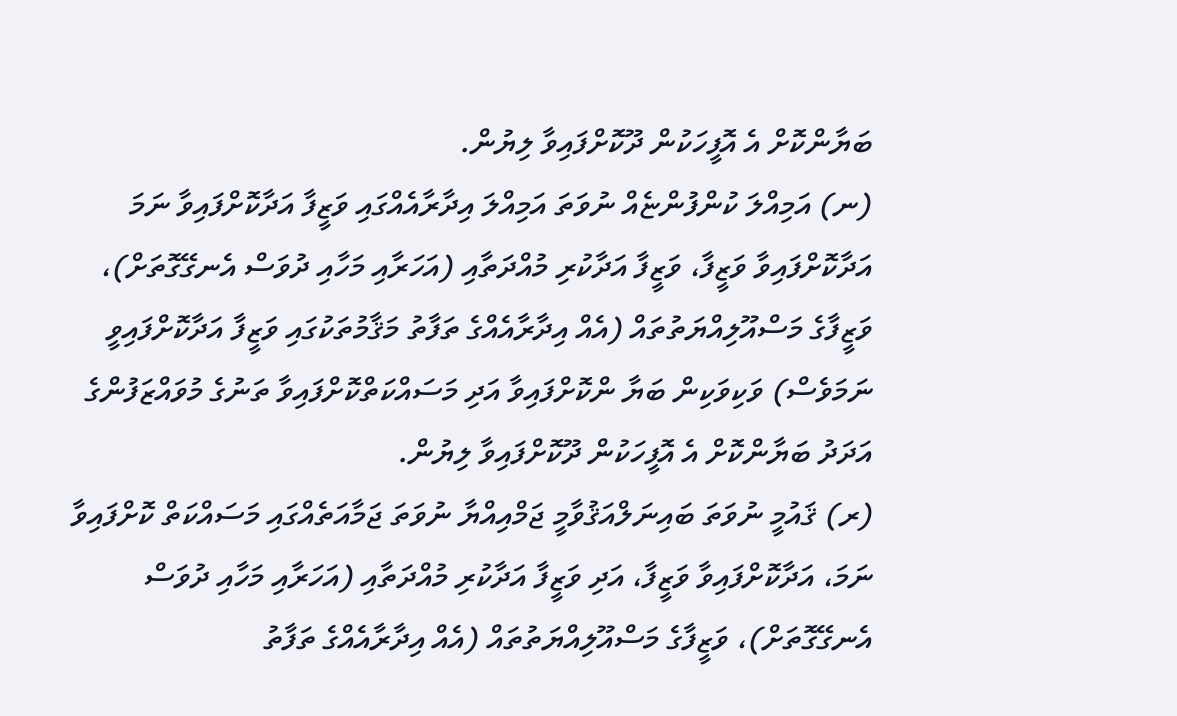ބަޔާންކޮށް އެ އޮފީހަކުން ދޫކޮށްފައިވާ ލިޔުން.
(ނ) އަމިއްލަ ކުންފުންޏެއް ނުވަތަ އަމިއްލަ އިދާރާއެއްގައި ވަޒީފާ އަދާކޮށްފައިވާ ނަމަ އަދާކޮށްފައިވާ ވަޒީފާ، ވަޒީފާ އަދާކުރި މުއްދަތާއި (އަހަރާއި މަހާއި ދުވަސް އެނގޭގޮތަށް)، ވަޒީފާގެ މަސްއޫލިއްޔަތުތައް (އެއް އިދާރާއެއްގެ ތަފާތު މަޤާމުތަކުގައި ވަޒީފާ އަދާކޮށްފައިވީ ނަމަވެސް) ވަކިވަކިން ބަޔާ ންކޮށްފައިވާ އަދި މަސައްކަތްކޮށްފައިވާ ތަނުގެ މުވައްޒަފުންގެ އަދަދު ބަޔާންކޮށް އެ އޮފީހަކުން ދޫކޮށްފައިވާ ލިޔުން.
(ރ) ޤައުމީ ނުވަތަ ބައިނަލްއަޤުވާމީ ޖަމްއިއްޔާ ނުވަތަ ޖަމާއަތެއްގައި މަސައްކަތް ކޮށްފައިވާ ނަމަ، އަދާކޮށްފައިވާ ވަޒީފާ، އަދި ވަޒީފާ އަދާކުރި މުއްދަތާއި (އަހަރާއި މަހާއި ދުވަސް އެނގޭގޮތަށް)، ވަޒީފާގެ މަސްއޫލިއްޔަތުތައް (އެއް އިދާރާއެއްގެ ތަފާތު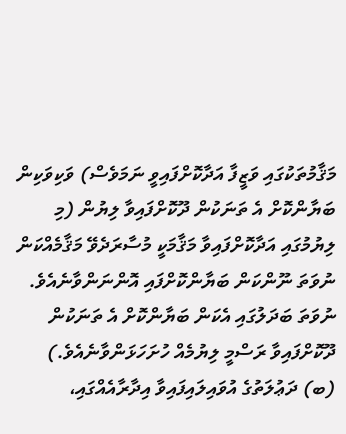މަޤާމުތަކުގައި ވަޒީފާ އަދާކޮށްފައިވީ ނަމަވެސް) ވަކިވަކިން ބަޔާންކޮށް އެ ތަނަކުން ދޫކޮށްފައިވާ ލިޔުން (މި ލިޔުމުގައި އަދާކޮށްފައިވާ މަޤާމަކީ މުސާރަދެވޭ މަޤާމެއްކަން ނުވަތަ ނޫންކަން ބަޔާންކޮށްފައި އޮންނަންވާނެއެވެ. ނުވަތަ ބަދަލުގައި އެކަން ބަޔާންކޮށް އެ ތަނަކުން ދޫކޮށްފައިވާ ރަސްމީ ލިޔުމެއް ހުށަހަޅަންވާނެއެވެ.)
(ބ) ދަޢުލަތުގެ އުވައިލައިފައިވާ އިދާރާއެއްގައި،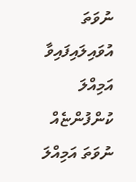ނުވަތަ އުވައިލައިފައިވާ އަމިއްލަ ކުންފުންޏެއް ނުވަތަ އަމިއްލަ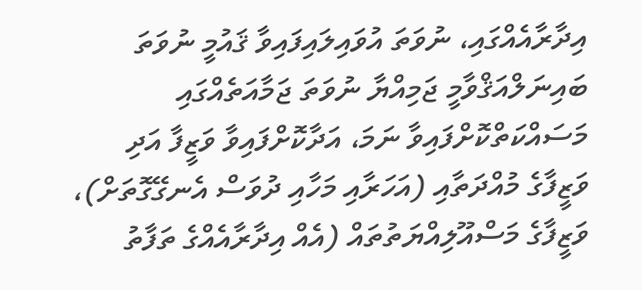އިދާރާއެއްގައި، ނުވަތަ އުވައިލައިފައިވާ ޤައުމީ ނުވަތަ ބައިނަލްއަޤްވާމީ ޖަމިއްޔާ ނުވަތަ ޖަމާއަތެއްގައި މަސައްކަތްކޮށްފައިވާ ނަމަ، އަދާކޮށްފައިވާ ވަޒީފާ އަދި ވަޒީފާގެ މުއްދަތާއި (އަހަރާއި މަހާއި ދުވަސް އެނގޭގޮތަށް)، ވަޒީފާގެ މަސްއޫލިއްޔަތުތައް (އެއް އިދާރާއެއްގެ ތަފާތު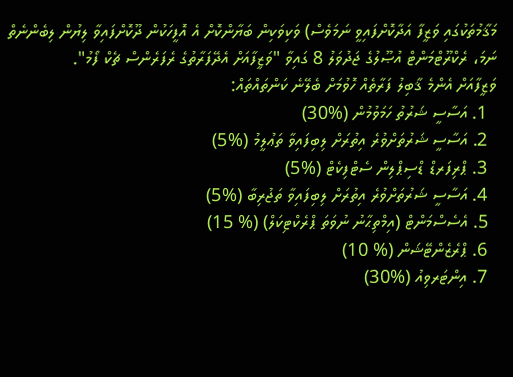މަޤާމުތަކުގައި ވަޒީފާ އަދާކޮށްފައިވީ ނަމަވެސް) ވަކިވަކިން ބަޔާންކޮށް އެ އޮފީހަކުން ދޫކޮށްފައިވާ ލިޔުން ލިބެންނެތް ނަމަ، ރެކްރޫޓްމަންޓް އުޞޫލުގެ ޖަދުވަލު 8 ގައިވާ "ވަޒީފާއަށް އެދޭފަރާތުގެ ރެފަރެންސް ޗެކް ފޯމު".
ވަޒީފާއަށް އެންމެ ޤާބިލު ފަރާތެއް ހޮވުމަށް ބެލޭނެ ކަންތައްތައް:
  1. އަސާސީ ޝަރުތު ހަމަވުމުން (%30)
  2. އަސާސީ ޝަރުތަށްވުރެ އިތުރަށް ލިބިފައިވާ ތަޢުލީމު (%5)
  3. ޕްރިފަރޑް ޑްސިޕްލިން ސެޓްފިކެޓް (%5)
  4. އަސާސީ ޝަރުތަށްވުރެ އިތުރަށް ލިބިފައިވާ ތަޖުރިބާ (%5)
  5. އެސެސްމަންޓް (އިމްތިޙާނު ނުވަތަ ޕްރެކްޓިކަލް) (% 15)
  6. ޕްރެޒެންޓޭޝަން (% 10)
  7. އިންޓަރވިއު (%30)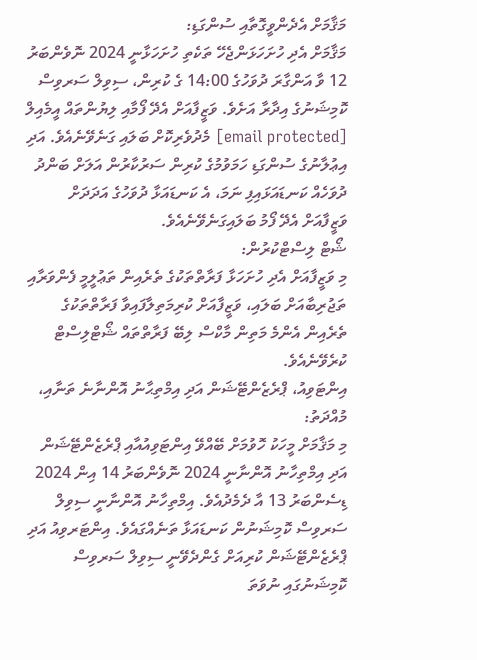މަޤާމަށް އެދެންވީގޮތާއި ސުންގަޑި:
މަޤާމަށް އެދި ހުށަހަޅަންޖެހޭ ތަކެތި ހުށަހަޅާނީ 2024 ނޮވެންބަރު 12 ވާ އަންގާރަ ދުވަހުގެ 14:00 ގެ ކުރިން، ސިވިލް ސަރވިސް ކޮމިޝަނުގެ އިދާރާ އަށެވެ. ވަޒީފާއަށް އެދޭ ފޯމާއި ލިޔުންތައް އީމެއިލް [email protected] މެދުވެރިކޮށް ބަލައި ގަނެވޭނެއެވެ. އަދި އިޢުލާނުގެ ސުންގަޑި ހަމަވުމުގެ ކުރިން ސަރުކާރުން އަލަށް ބަންދު ދުވަހެއް ކަނޑައަޅައިފި ނަމަ، އެ ކަނޑައަޅާ ދުވަހުގެ އަދަދަށް ވަޒީފާއަށް އެދޭ ފޯމު ބަލައިގަނެވޭނެއެވެ.
ޝޯޓް ލިސްޓްކުރުން:
މި ވަޒީފާއަށް އެދި ހުށަހަޅާ ފަރާތްތަކުގެ ތެރެއިން ތަޢުލީމީ ފެންވަރާއި ތަޖުރިބާއަށް ބަލައި، ވަޒީފާއަށް ކުރިމަތިލާފައިވާ ފަރާތްތަކުގެ ތެރެއިން އެންމެ މަތިން މާކްސް ލިބޭ ފަރާތްތައް ޝޯޓްލިސްޓް ކުރެވޭނެއެވެ.
އިންޓަވިއު، ޕްރެޒެންޓޭޝަން އަދި އިމްތިޙާނު އޮންނާނެ ތަނާއި، މުއްދަތު:
މި މަޤާމަށް މީހަކު ހޮވުމަށް ބޭއްވޭ އިންޓަވިއުއާއި ޕްރެޒެންޓޭޝަން އަދި އިމްތިހާނު އޮންނާނީ 2024 ނޮވެންބަރު 14 އިން 2024 ޑިސެންބަރު 13 އާ ދެމެދުއެވެ. އިމްތިހާނު އޮންނާނީ ސިވިލް ސަރވިސް ކޮމިޝަނުން ކަނޑައަޅާ ތަނެއްގައެވެ. އިންޓަރވިއު އަދި ޕްރެޒެންޓޭޝަން ކުރިއަށް ގެންދެވޭނީ ސިވިލް ސަރވިސް ކޮމިޝަނުގައި ނުވަތަ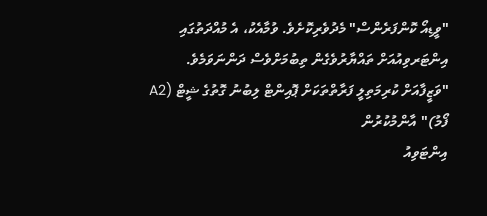"ވީޑިއޯ ކޮންފަރެންސް" މެދުވެރިކޮށެވެ. ވުމާއެކު، އެ މުއްދަތުގައި އިންޓަރވިއުއަށް ތައްޔާރުވެގެން ތިބުމަށްވެސް ދަންނަވަމެވެ.
"ވަޒީފާއަށް ކުރިމަތިލީ ފަރާތްތަކަށް ޕޮއިންޓް ލިބުނު ގޮތުގެ ޝީޓް (A2 ފޯމު)" އާންމުކުރުން
އިންޓަވިއު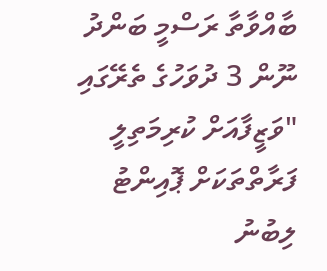ބާއްވާތާ ރަސްމީ ބަންދު ނޫން 3 ދުވަހުގެ ތެރޭގައި "ވަޒީފާއަށް ކުރިމަތިލީ ފަރާތްތަކަށް ޕޮއިންޓު ލިބުނު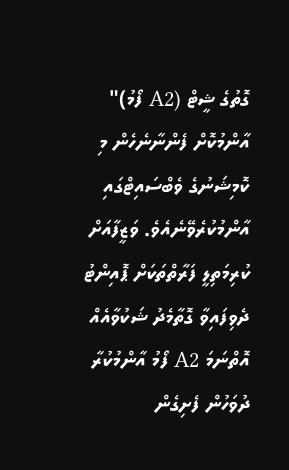ގޮތުގެ ޝީޓް (A2 ފޯމު)" އާންމުކޮށް ފެންނާނެހެން މި ކޮމިޝަނުގެ ވެބްސައިޓްގައި އާންމުކުރެވޭނެއެވެ. ވަޒީފާއަށް ކުރިމަތިލީ ފަރާތްތަކަށް ޕޮއިންޓު ދެވިފައިވާ ގޮތާމެދު ޝަކުވާއެއް އޮތްނަމަ A2 ފޯމު އާންމުކުރާ ދުވަހުން ފެށިގެން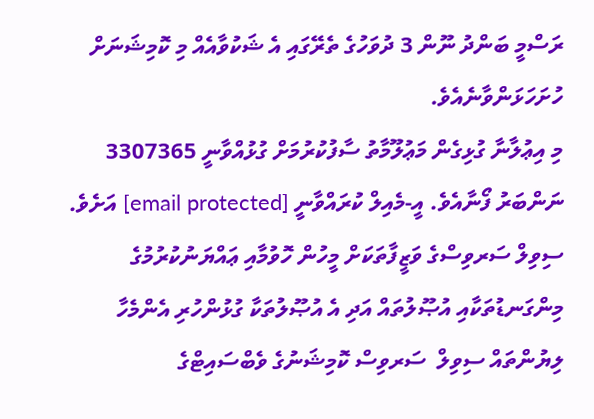ރަސްމީ ބަންދު ނޫން 3 ދުވަހުގެ ތެރޭގައި އެ ޝަކުވާއެއް މި ކޮމިޝަނަށް ހުށަހަޅަންވާނެއެވެ.
މި އިޢުލާނާ ގުޅިގެން މަޢުލޫމާތު ސާފުކުރުމަށް ގުޅުއްވާނީ 3307365 ނަންބަރު ފޯނާއެވެ. އީ-މެއިލް ކުރައްވާނީ [email protected] އަށެވެ. ސިވިލް ސަރވިސްގެ ވަޒީފާތަކަށް މީހުން ހޮވުމާއި ޢައްޔަނުކުރުމުގެ މިންގަނޑުތަކާއި އުޞޫލުތައް އަދި އެ އުޞޫލުތަކާ ގުޅުންހުރި އެންމެހާ ލިޔުންތައް ސިވިލް  ސަރވިސް ކޮމިޝަނުގެ ވެބްސައިޓްގެ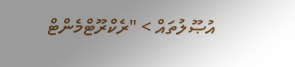އުޞޫލުތައް > "ރެކްރޫޓްމެންޓް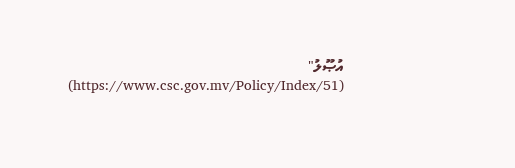އުޞޫލު" (https://www.csc.gov.mv/Policy/Index/51)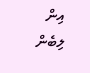އިން ލިބެން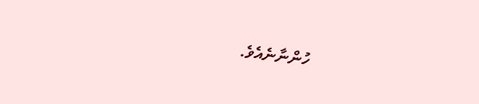ހުންނާނެއެވެ.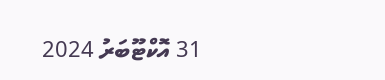31 އޮކްޓޫބަރު 2024